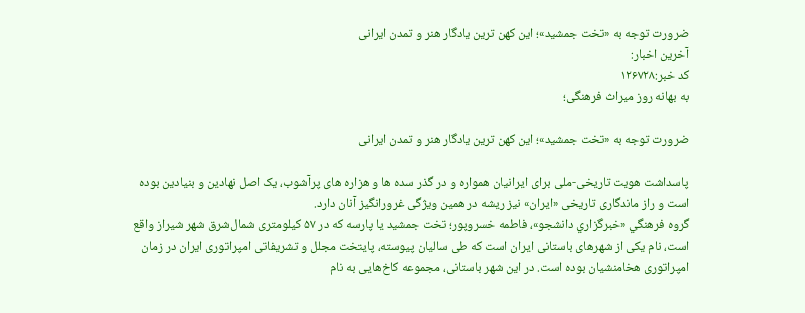ضرورت توجه به «تخت جمشید»؛ این کهن ترین یادگار هنر و تمدن ایرانی
آخرین اخبار:
کد خبر:۱۲۶۷۲۸
به بهانه روز میراث فرهنگی؛

ضرورت توجه به «تخت جمشید»؛ این کهن ترین یادگار هنر و تمدن ایرانی

پاسداشت هویت تاریخی-ملی برای ایرانیان همواره و در گذر سده ها و هزاره های پرآشوب، یک اصل نهادین و بنیادین بوده است و راز ماندگاری تاریخی «ایران» نیز ریشه در همین ویژگی غرورانگیز آنان دارد.
گروه فرهنگي «خبرگزاري دانشجو»، فاطمه خسروپور؛ تخت جمشید یا پارسه که در ۵۷ کیلومتری شمال‌شرق شهر شیراز واقع است، نام یکی از شهرهای باستانی ایران است که طی سالیان پیوسته، پایتخت مجلل و تشریفاتی امپراتوری ایران در زمان امپراتوری هخامنشیان بوده ‌است. در این شهر باستانی، مجموعه کاخ‌هایی به نام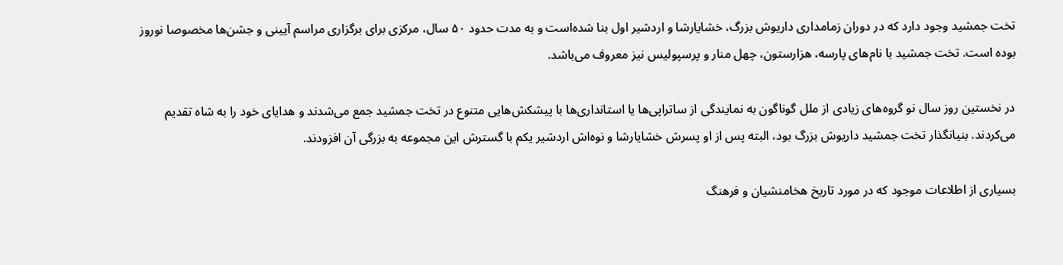تخت جمشید وجود دارد که در دوران زمامداری داریوش بزرگ، خشایارشا و اردشیر اول بنا شده‌است و به مدت حدود ۵۰ سال، مرکزی برای برگزاری مراسم آیینی و جشن‌ها مخصوصا نوروز بوده ‌است. تخت جمشید با نام‌های پارسه، هزارستون، چهل منار و پرسپولیس نیز معروف می‌باشد.

در نخستین روز سال نو گروه‌های زیادی از ملل گوناگون به نمایندگی از ساتراپی‌ها یا استانداری‌ها با پیشکش‌هایی متنوع در تخت جمشید جمع می‌شدند و هدایای خود را به شاه تقدیم می‌کردند. بنیانگذار تخت جمشید داریوش بزرگ بود، البته پس از او پسرش خشایارشا و نوه‌اش اردشیر یکم با گسترش این مجموعه به بزرگی آن افزودند.

بسیاری از اطلاعات موجود که در مورد تاریخ هخامنشیان و فرهنگ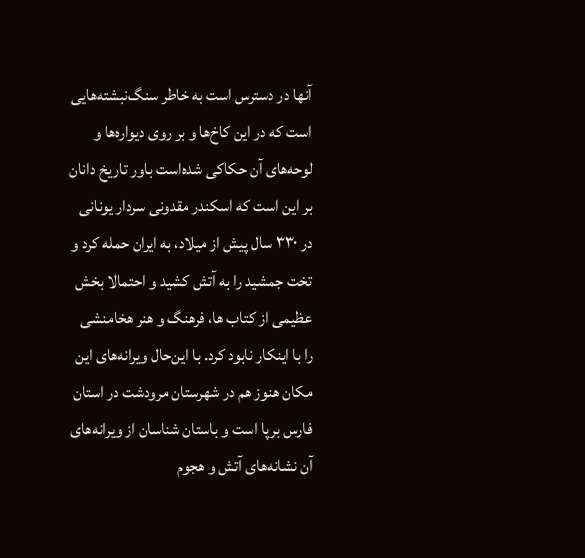آنها در دسترس است به خاطر سنگ‌نبشته‌هایی است که در این کاخ‌ها و بر روی دیواره‌ها و لوحه‌های آن حکاکی شده‌است باور تاریخ دانان بر این است که اسکندر مقدونی سردار یونانی در ۳۳۰ سال پیش از میلاد، به ایران حمله کرد و تخت جمشید را به آتش کشید و احتمالا بخش عظیمی از کتاب ها، فرهنگ و هنر هخامنشی را با اینکار نابود كرد. با این‌حال ویرانه‌های این مکان هنوز هم در شهرستان مرودشت در استان فارس برپا است و باستان شناسان از ویرانه‌های آن نشانه‌های آتش و هجوم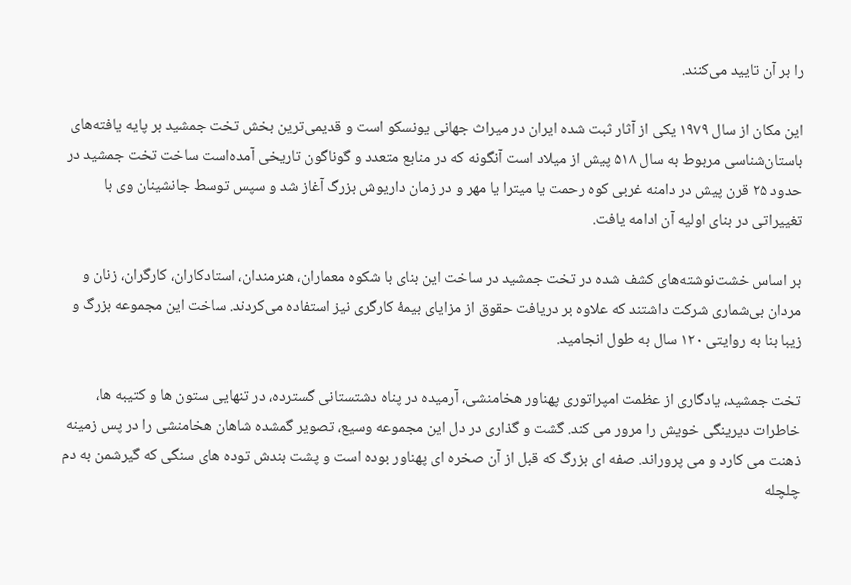را بر آن تایید می‌کنند.

این مکان از سال ۱۹۷۹ یکی از آثار ثبت شده ایران در میراث جهانی یونسکو است و قدیمی‌ترین بخش تخت جمشید بر پایه یافته‌های باستان‌شناسی مربوط به سال ۵۱۸ پیش از میلاد است آنگونه که در منابع متعدد و گوناگون تاریخی آمده‌است ساخت تخت جمشید در حدود ۲۵ قرن پیش در دامنه غربی کوه رحمت یا میترا یا مهر و در زمان داریوش بزرگ آغاز شد و سپس توسط جانشینان وی با تغییراتی در بنای اولیه آن ادامه یافت.

بر اساس خشت‌نوشته‌های کشف شده در تخت جمشید در ساخت این بنای با شکوه معماران، هنرمندان، استادکاران، کارگران، زنان و مردان بی‌شماری شرکت داشتند که علاوه بر دریافت حقوق از مزایای بیمهٔ کارگری نیز استفاده می‌کردند. ساخت این مجموعه بزرگ و زیبا بنا به روایتی ۱۲۰ سال به طول انجامید.

تخت جمشيد، يادگارى از عظمت امپراتورى پهناور هخامنشى، آرميده در پناه دشتستانى گسترده، در تنهايى ستون ها و كتيبه ها، خاطرات ديرينگى خويش را مرور مى كند. گشت و گذارى در دل اين مجموعه وسيع، تصوير گمشده شاهان هخامنشى را در پس زمينه ذهنت مى كارد و مى پروراند. صفه اى بزرگ كه قبل از آن صخره اى پهناور بوده است و پشت بندش توده هاى سنگى كه گيرشمن به دم چلچله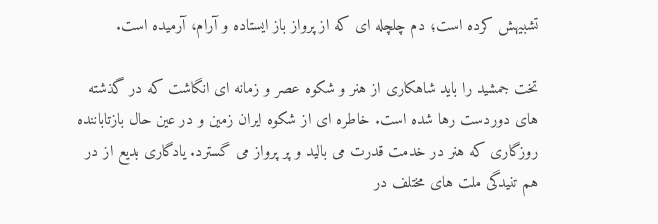تشبيهش كرده است؛ دم چلچله اى كه از پرواز باز ايستاده و آرام، آرميده است.

تخت جمشيد را بايد شاهكارى از هنر و شكوه عصر و زمانه اى انگاشت كه در گذشته هاى دوردست رها شده است. خاطره اى از شكوه ايران زمين و در عين حال بازتاباننده روزگارى كه هنر در خدمت قدرت مى باليد و پر پرواز مى گسترد. يادگارى بديع از در هم تنيدگى ملت هاى مختلف در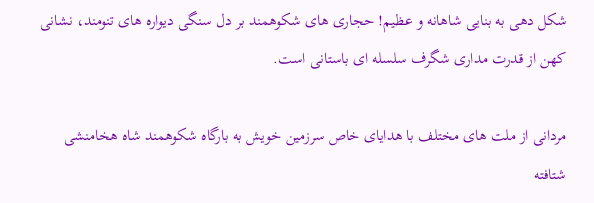شكل دهى به بنايى شاهانه و عظيم! حجارى هاى شكوهمند بر دل سنگى ديواره هاى تنومند، نشانى كهن از قدرت مدارى شگرف سلسله اى باستانى است.

مردانى از ملت هاى مختلف با هداياى خاص سرزمين خويش به بارگاه شكوهمند شاه هخامنشى شتافته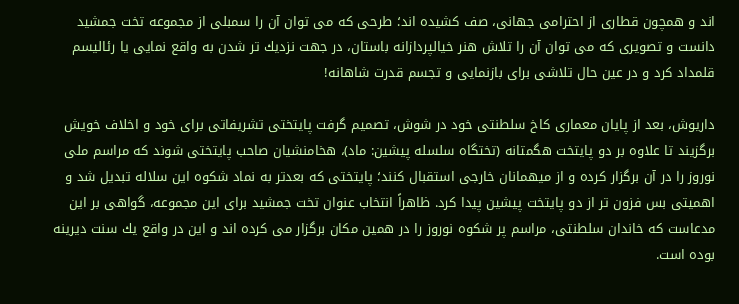اند و همچون قطارى از احترامى جهانى، صف كشيده اند؛ طرحى كه مى توان آن را سمبلى از مجموعه تخت جمشيد دانست و تصويرى كه مى توان آن را تلاش هنر خيالپردازانه باستان، در جهت نزديك تر شدن به واقع نمايى يا رئاليسم قلمداد كرد و در عين حال تلاشى براى بازنمايى و تجسم قدرت شاهانه!

داريوش، بعد از پايان معمارى كاخ سلطنتى خود در شوش، تصميم گرفت پايتختى تشريفاتى براى خود و اخلاف خويش برگزيند تا علاوه بر دو پايتخت هگمتانه (تختگاه سلسله پيشين: ماد)، هخامنشيان صاحب پايتختى شوند كه مراسم ملى نوروز را در آن برگزار كرده و از ميهمانان خارجى استقبال كنند؛ پايتختى كه بعدتر به نماد شكوه اين سلاله تبديل شد و اهميتى بس فزون تر از دو پايتخت پيشين پيدا كرد. ظاهراً انتخاب عنوان تخت جمشيد براى اين مجموعه، گواهى بر اين مدعاست كه خاندان سلطنتى، مراسم پر شكوه نوروز را در همين مكان برگزار مى كرده اند و اين در واقع يك سنت ديرينه بوده است.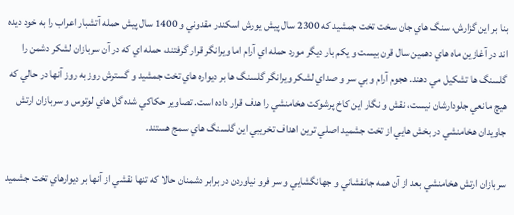بنا بر این گزارش، سنگ هاي جان سخت تخت جمشيد که 2300 سال پيش يورش اسکندر مقدوني و 1400 سال پيش حمله آتشبار اعراب را به خود ديده اند در آغازين ماه هاي دهمين سال قرن بيست و يکم بار ديگر مورد حمله اي آرام اما ويرانگر قرار گرفتند، حمله اي که در آن سربازان لشکر دشمن را گلسنگ ها تشکيل مي دهند. هجوم آرام و بي سر و صداي لشکر ويرانگر گلسنگ ها بر ديواره هاي تخت جمشيد و گسترش روز به روز آنها در حالي که هيچ مانعي جلودارشان نيست، نقش و نگار اين کاخ پرشوکت هخامنشي را هدف قرار داده است. تصاوير حکاکي شده گل هاي لوتوس و سربازان ارتش جاويدان هخامنشي در بخش هايي از تخت جشميد اصلي ترين اهداف تخريبي اين گلسنگ هاي سمج هستند.

سربازان ارتش هخامنشي بعد از آن همه جانفشاني و جهانگشايي و سر فرو نياوردن در برابر دشمنان حالا که تنها نقشي از آنها بر ديوارهاي تخت جشميد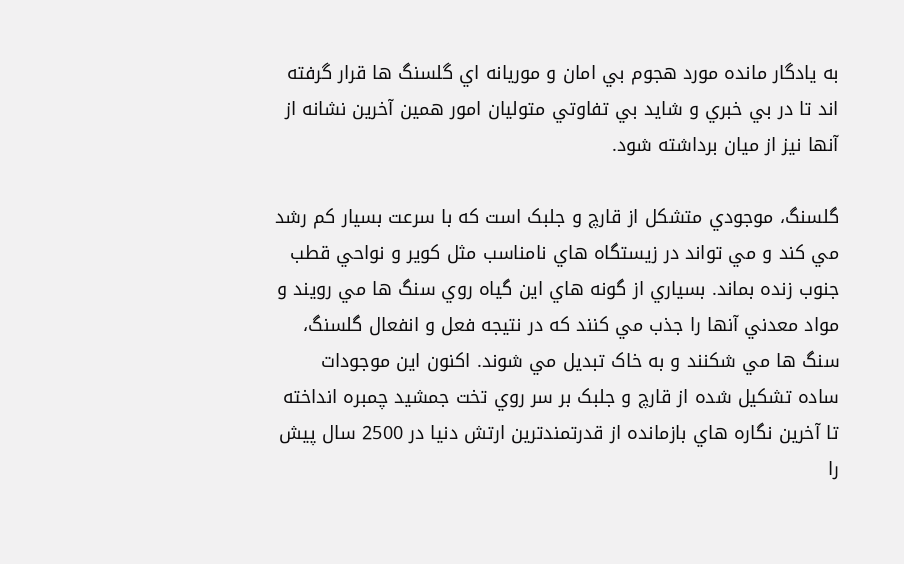به يادگار مانده مورد هجوم بي امان و موريانه اي گلسنگ ها قرار گرفته اند تا در بي خبري و شايد بي تفاوتي متوليان امور همين آخرين نشانه از آنها نيز از ميان برداشته شود.

گلسنگ، موجودي متشکل از قارچ و جلبک است که با سرعت بسيار کم رشد مي کند و مي تواند در زيستگاه هاي نامناسب مثل کوير و نواحي قطب جنوب زنده بماند. بسياري از گونه هاي اين گياه روي سنگ ها مي رويند و مواد معدني آنها را جذب مي کنند که در نتيجه فعل و انفعال گلسنگ، سنگ ها مي شکنند و به خاک تبديل مي شوند. اکنون اين موجودات ساده تشکيل شده از قارچ و جلبک بر سر روي تخت جمشيد چمبره انداخته تا آخرين نگاره هاي بازمانده از قدرتمندترين ارتش دنيا در 2500 سال پيش را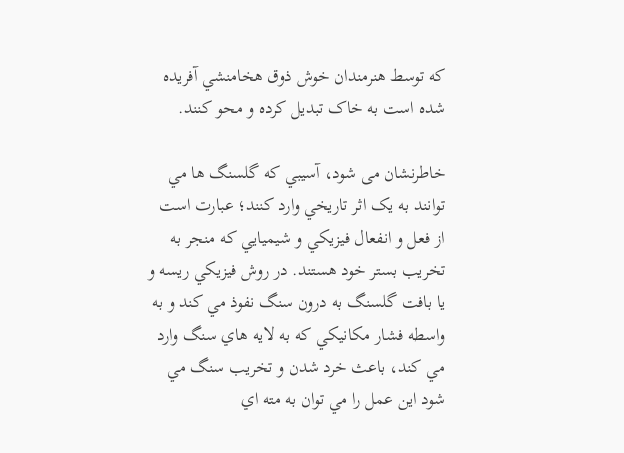که توسط هنرمندان خوش ذوق هخامنشي آفريده شده است به خاک تبديل کرده و محو کنند.

خاطرنشان می شود، آسيبي که گلسنگ ها مي توانند به يک اثر تاريخي وارد کنند؛ عبارت است از فعل و انفعال فيزيکي و شيميايي که منجر به تخريب بستر خود هستند. در روش فيزيکي ريسه و يا بافت گلسنگ به درون سنگ نفوذ مي کند و به واسطه فشار مکانيکي که به لايه هاي سنگ وارد مي کند، باعث خرد شدن و تخريب سنگ مي شود اين عمل را مي توان به مته اي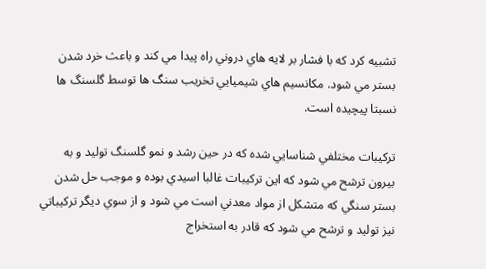تشبيه کرد که با فشار بر لايه هاي دروني راه پيدا مي کند و باعث خرد شدن بستر مي شود. مکانسيم هاي شيميايي تخريب سنگ ها توسط گلسنگ ها نسبتا پيچيده است.

ترکيبات مختلفي شناسايي شده که در حين رشد و نمو گلسنگ توليد و به بيرون ترشح مي شود که اين ترکيبات غالبا اسيدي بوده و موجب حل شدن بستر سنگي که متشکل از مواد معدني است مي شود و از سوي ديگر ترکيباتي نيز توليد و ترشح مي شود که قادر به استخراج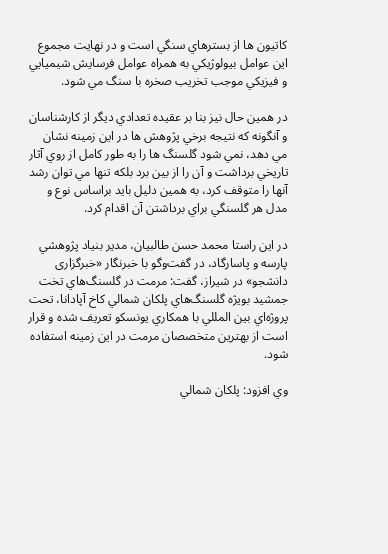کاتيون ها از بسترهاي سنگي است و در نهايت مجموع اين عوامل بيولوژيکي به همراه عوامل فرسايش شيميايي و فيزيکي موجب تخريب صخره با سنگ مي شود.

در همين حال نيز بنا بر عقيده تعدادي ديگر از کارشناسان و آنگونه که نتيجه برخي پژوهش ها در اين زمينه نشان مي دهد، نمي شود گلسنگ ها را به طور کامل از روي آثار تاريخي برداشت و آن را از بين برد بلکه تنها مي توان رشد آنها را متوقف کرد، به همين دليل بايد براساس نوع و مدل هر گلسنگي براي برداشتن آن اقدام کرد.

در این راستا محمد حسن طالبيان، مدير بنياد پژوهشي پارسه و پاسارگاد، در گفت‌وگو با خبرنگار «خبرگزاری دانشجو» در شیراز، گفت: مرمت در گلسنگ‌هاي تخت جمشيد بويژه گلسنگ‌هاي پلكان شمالي كاخ آپادانا، تحت پروژه‌اي بين المللي با همكاري يونسكو تعريف شده و قرار است از بهترين متخصصان مرمت در اين زمينه استفاده شود.

وي افزود: پلكان شمالي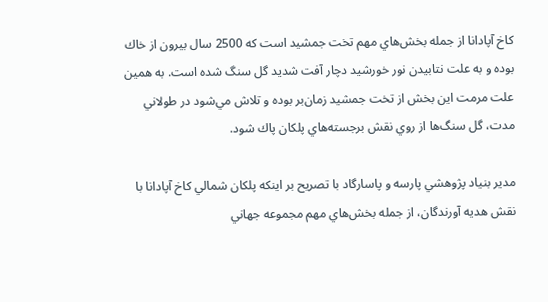كاخ آپادانا از جمله بخش‌هاي مهم تخت جمشيد است كه 2500 سال بيرون از خاك بوده و به علت نتابيدن نور خورشيد دچار آفت شديد گل سنگ شده است. به همين علت مرمت اين بخش از تخت جمشيد زمان‌بر بوده و تلاش مي‌شود در طولاني مدت، گل سنگ‌ها از روي نقش برجسته‌هاي پلكان پاك شود.

مدير بنياد پژوهشي پارسه و پاسارگاد با تصریح بر اینکه پلكان شمالي كاخ آپادانا با نقش هديه آورندگان، از جمله بخش‌هاي مهم مجموعه جهاني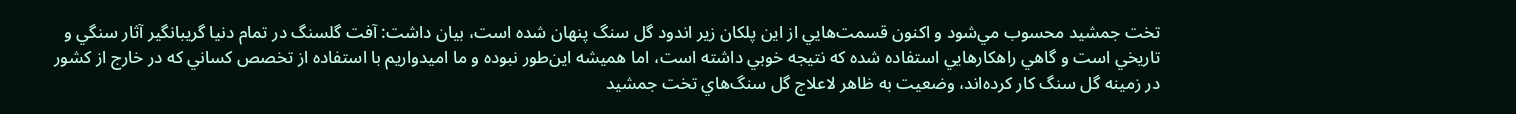تخت جمشيد محسوب مي‌شود و اكنون قسمت‌هايي از اين پلكان زير اندود گل سنگ پنهان شده است، بيان داشت: آفت گلسنگ در تمام دنيا گريبانگير آثار سنگي و تاريخي است و گاهي راهكارهايي استفاده شده كه نتيجه خوبي داشته است، اما هميشه اين‌طور نبوده و ما اميدواريم با استفاده از تخصص كساني كه در خارج از كشور در زمينه گل سنگ كار كرده‌اند، وضعيت به ظاهر لاعلاج گل سنگ‌هاي تخت جمشيد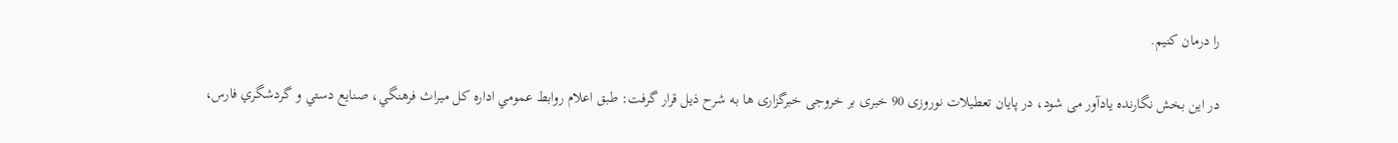را درمان كنيم.

در این بخش نگارنده یادآور می شود، در پایان تعطیلات نوروزی 90 خبری بر خروجی خبرگزاری ها به شرح ذیل قرار گرفت: طبق اعلام روابط عمومي اداره كل ميراث فرهنگي، صنايع دستي و گردشگري فارس،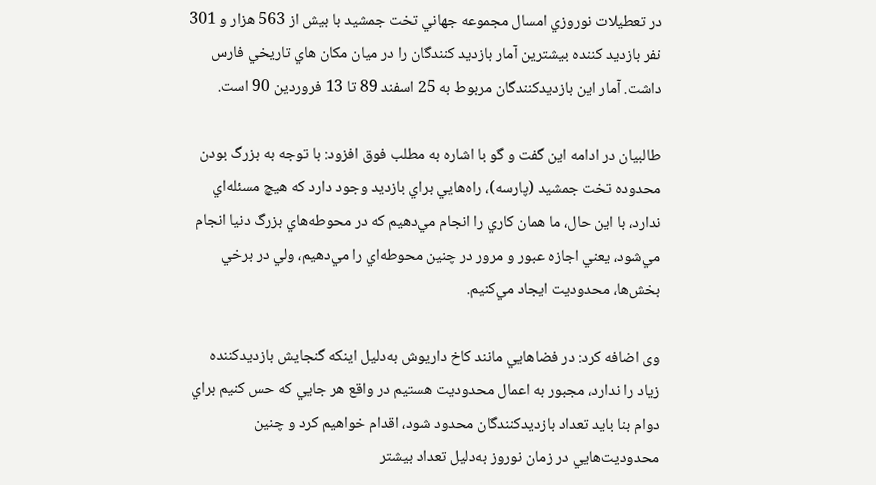در تعطيلات نوروزي امسال مجموعه جهاني تخت جمشيد با بيش از 563 هزار و 301 نفر بازديد كننده بيشترين آمار بازديد كنندگان را در ميان مكان هاي تاريخي فارس داشت. آمار اين بازديدكنندگان مربوط به 25 اسفند 89 تا 13 فروردين 90 است.

طالبيان در ادامه این گفت و گو با اشاره به مطلب فوق افزود: با توجه به بزرگ بودن محدوده تخت جمشيد (پارسه)، راه‌هايي براي بازديد وجود دارد كه هيچ مسئله‌اي ندارد، با اين حال، ما همان كاري را انجام مي‌دهيم كه در محوطه‌هاي بزرگ دنيا انجام مي‌شود، يعني اجازه عبور و مرور در چنين محوطه‌اي را مي‌دهيم، ولي در برخي بخش‌ها، محدوديت ايجاد مي‌كنيم.

وی اضافه كرد: در فضاهايي مانند كاخ داريوش به‌دليل اينكه گنجايش بازديد‌كننده زياد را ندارد، مجبور به اعمال محدوديت هستيم در واقع هر جايي كه حس كنيم براي دوام بنا بايد تعداد بازديد‌كنندگان محدود شود، اقدام خواهيم كرد و چنين محدوديت‌هايي در زمان نوروز به‌دليل تعداد بيشتر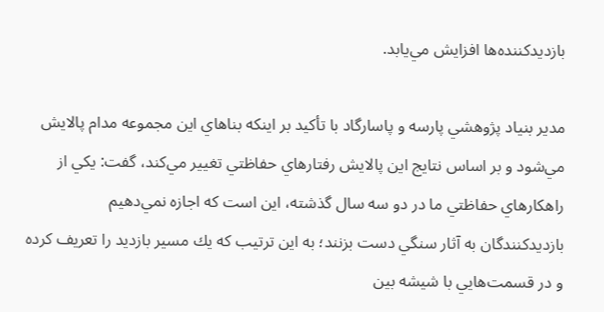بازديد‌كننده‌ها افزايش مي‌يابد.

مدير بنياد پژوهشي پارسه و پاسارگاد با تأكيد بر اينكه بناهاي اين مجموعه مدام پالايش مي‌شود و بر اساس نتايج اين پالايش رفتارهاي حفاظتي تغيير مي‌كند، گفت: يكي از راهكارهاي حفاظتي ما در دو سه سال گذشته، اين است كه اجازه نمي‌دهيم بازديد‌كنندگان به آثار سنگي دست بزنند؛ به اين ترتيب كه يك مسير بازديد را تعريف كرده و در قسمت‌هايي با شيشه بين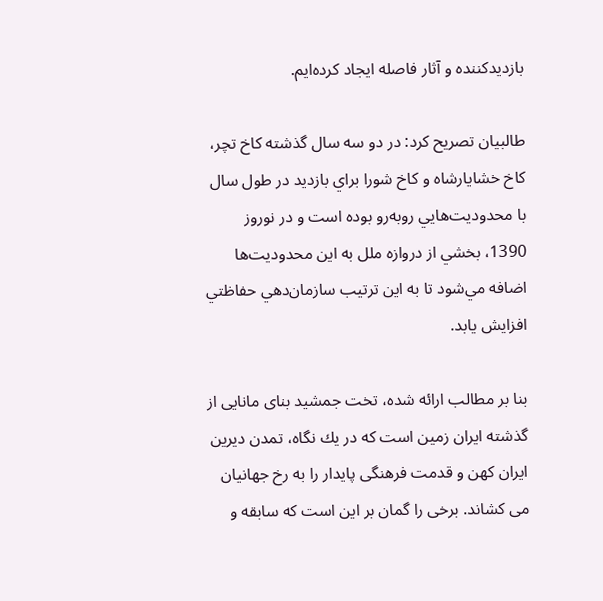بازديد‌كننده و آثار فاصله ايجاد كرده‌ايم.

طالبیان تصریح کرد: در دو سه سال گذشته كاخ تچر، كاخ خشايارشاه و كاخ شورا براي بازديد در طول سال با محدوديت‌هايي روبه‌رو بوده است و در نوروز 1390، بخشي از دروازه ملل به اين محدوديت‌ها اضافه مي‌شود تا به اين ترتيب سازمان‌دهي حفاظتي افزايش يابد.

بنا بر مطالب ارائه شده، تخت جمشید بنای مانایی از گذشته ایران زمین است كه در یك نگاه، تمدن دیرین ایران كهن و قدمت فرهنگی پایدار را به رخ جهانیان می كشاند. برخی را گمان بر این است که سابقه و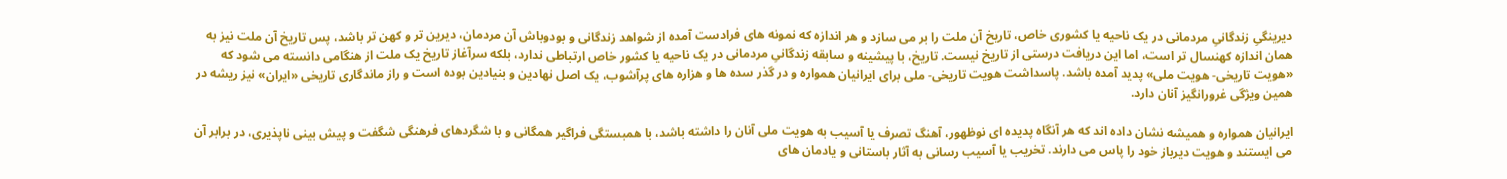دیرینگیِ زندگانیِ مردمانی در یک ناحیه یا کشوری خاص، تاریخ آن ملت را بر می سازد و هر اندازه که نمونه های فرادست آمده از شواهد زندگانی و بودوباش آن مردمان، دیرین تر و کهن تر باشد، پس تاریخ آن ملت نیز به همان اندازه کهنسال تر است، اما این دریافت درستی از تاریخ نیست. تاریخ، با پیشینه و سابقه زندگانیِ مردمانی در یک ناحیه یا کشور خاص ارتباطی ندارد، بلکه سرآغاز تاریخ یک ملت از هنگامی دانسته می شود که «هویت تاریخی- هویت ملی» پدید آمده باشد. پاسداشت هویت تاریخی- ملی برای ایرانیان همواره و در گذر سده ها و هزاره های پرآشوب، یک اصل نهادین و بنیادین بوده است و راز ماندگاری تاریخی «ایران» نیز ریشه در همین ویژگی غرورانگیز آنان دارد.

ایرانیان همواره و همیشه نشان داده اند که هر آنگاه پدیده ای نوظهور، آهنگ تصرف یا آسیب به هویت ملی آنان را داشته باشد، با همبستگی فراگیر همگانی و با شگردهای فرهنگی شگفت و پیش بینی ناپذیری، در برابر آن می ایستند و هویت دیرباز خود را پاس می دارند. تخریب یا آسیب رسانی به آثار باستانی و یادمان های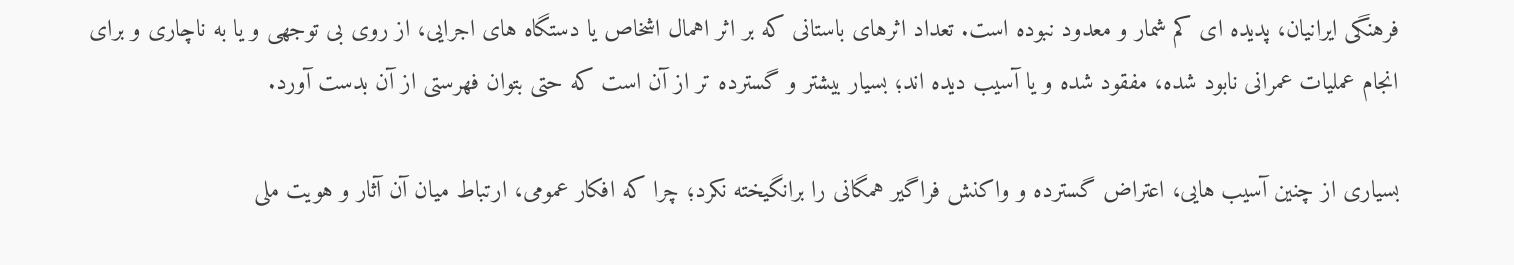فرهنگی ایرانیان، پدیده ای کم شمار و معدود نبوده است. تعداد اثرهای باستانی که بر اثر اهمال اشخاص یا دستگاه های اجرایی، از روی بی توجهی و یا به ناچاری و برای انجام عملیات عمرانی نابود شده، مفقود شده و یا آسیب دیده اند؛ بسیار بیشتر و گسترده تر از آن است که حتی بتوان فهرستی از آن بدست آورد.

بسیاری از چنین آسیب هایی، اعتراض گسترده و واکنش فراگیر همگانی را برانگیخته نکرد؛ چرا که افکار عمومی، ارتباط میان آن آثار و هویت ملی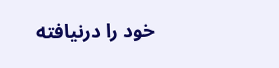خود را درنیافته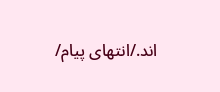اند./انتهای پیام/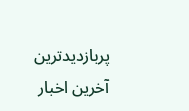پربازدیدترین آخرین اخبار